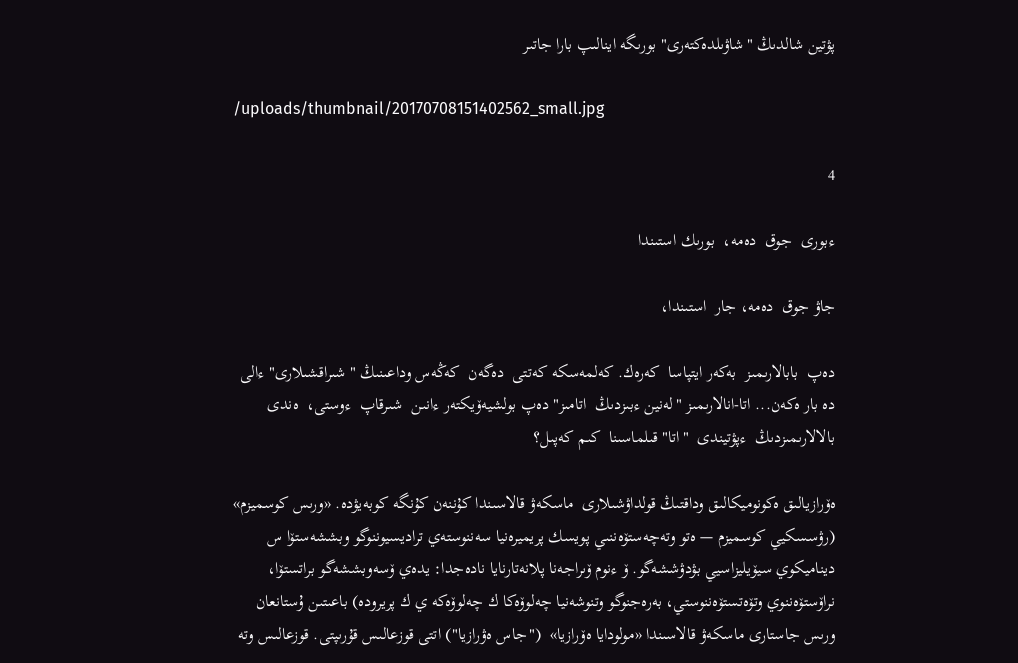پۋتين شالدىڭ "شاۋىلدەكتەرى" بورىگە اينالىپ بارا جاتىر

/uploads/thumbnail/20170708151402562_small.jpg

4

ءبورى  جوق  دەمە،  بورىك استىندا

جاۋ جوق  دەمە، جار  استىندا،

دەپ  بابالارىمىز  بەكەر ايتپاسا  كەرەك. كەلمەسكە كەتتى  دەگەن  كەڭەس وداعىنىڭ "شىراقشىلارى" ءالى  دە بار ەكەن... اتا-انالارىمىز "لەنين ءبىزدىڭ  اتامىز" دەپ بولشيەۆيكتەر ءانىن  شىرقاپ  ءوستى،  ەندى  بالالارىمىزدىڭ  ءپۋتيندى  "اتا" قىلماسىنا  كىم كەپىل؟

ەۆرازيالىق ەكونوميكالىق وداقتىڭ قولداۋشىلارى  ماسكەۋ قالاسىندا كۇننەن كۇنگە كوبەيۋدە. «ورىس كوسميزم» (رۋسسكيي كوسميزم — ەتو وتەچەستۆەننىي پويسك پريميرەنيا سەننوستەي تراديسيوننوگو وبششەستۆا س ديناميكوي سيۆيليزاسيي بۋدۋششەگو. ۆ ءنوم ۆىراجەنا پلانەتارنايا نادەجدا: يدەي ۆسەوبششەگو براتستۆا، نراۆستۆەننوي وتۆەتستۆەننوستي، بەرەجنوگو وتنوشەنيا چەلوۆەكا ك چەلوۆەكە ي ك پريرودە) باعىتىن ۇستانعان ورىس جاستارى ماسكەۋ قالاسىندا «مولودايا ەۆرازيا»  ("جاس ەۋرازيا") اتتى قوزعالىس قۇرىپتى. قوزعالىس وتە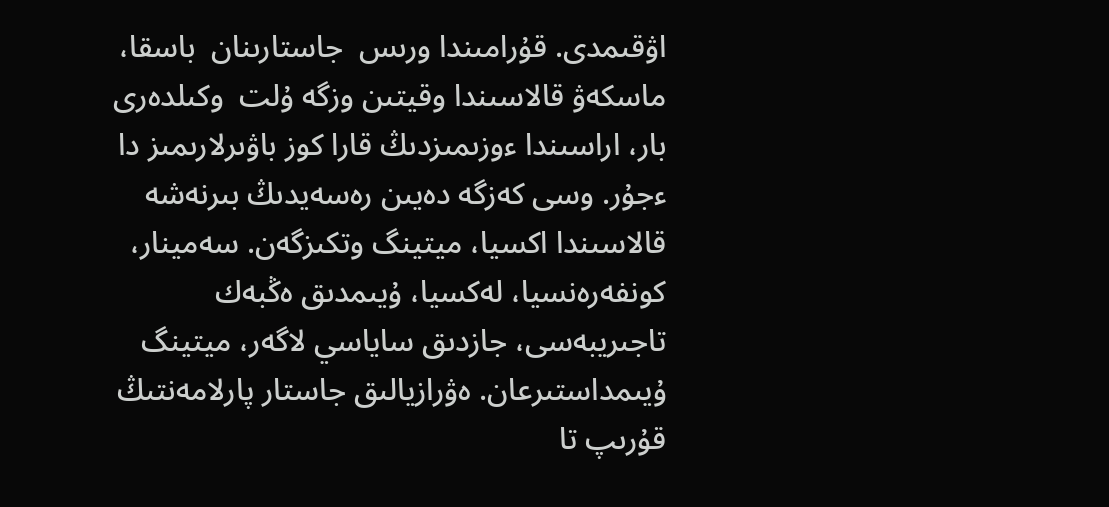اۋقىمدى. قۇرامىندا ورىس  جاستارىنان  باسقا، ماسكەۋ قالاسىندا وقيتىن وزگە ۇلت  وكىلدەرى بار، اراسىندا ءوزىمىزدىڭ قارا كوز باۋىرلارىمىز دا ءجۇر. وسى كەزگە دەيىن رەسەيدىڭ بىرنەشە قالاسىندا اكسيا، ميتينگ وتكىزگەن. سەمينار، كونفەرەنسيا، لەكسيا، ۇيىمدىق ەڭبەك تاجىريبەسى، جازدىق ساياسي لاگەر، ميتينگ ۇيىمداستىرعان. ەۋرازيالىق جاستار پارلامەنتىڭ قۇرىپ تا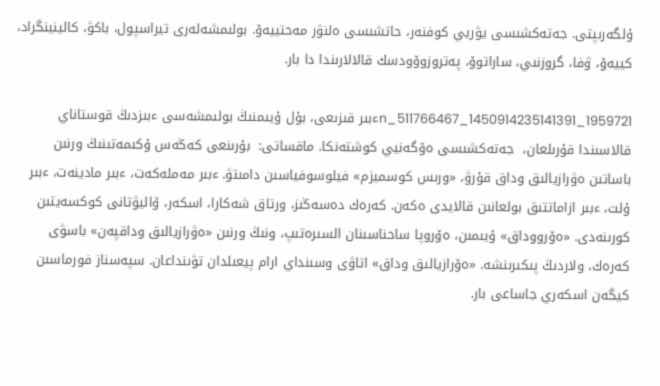ۇلگەرىپتى. جەتەكشىسى يۋريي كوفنەر، حاتشىسى ەلنۋر مەحتييەۆ. بولىمشەلەرى تيراسپول، باكۋ، كالينينگراد، كييەۆ، ۋفا، گروزنىي، ساراتوۆ، پەتروزوۆودسك قالالارىندا دا بار.

1959721_1450914235141391_511766467_nءبىر قىزىعى، بۇل ۇيىمنىڭ بولىمشەسى ءبىزدىڭ قوستاناي قالاسىندا قۇرىلعان،  جەتەكشىسى ەۆگەنيي كوشتەنكا. ماقساتى:  بۇرىنعى كەڭەس ۇكىمەتىنىڭ ورنىن باساتىن ەۋرازيالىق وداق قۇرۋ، «ورىس كوسميزم» فيلوسوفياسىن دامىتۋ. ءبىر مەملەكەت، ءبىر مادينەت، ءبىر ۇلت، ءبىر ازاماتتىق بولعانىن قالايدى ەكەن. كەرەك دەسەڭىز، ورتاق شەكارا، اسكەر، ۆاليۋتانى كوكسەيتىن كورىنەدى. «ەۆرووداق» ۇيىمىن، ەۆروپا ساحناسىنان السىرەتىپ، ونىڭ ورنىن «ەۋرازيالىق وداقپەن» باسۋى كەرەك، ولاردىڭ پىكىرىنشە. «ەۆرازيالىق وداق» اتاۋى وسىنداي ارام پيعىلدان تۋىنداعان. سپەسناز فورماسىن كيگەن اسكەري جاساعى بار.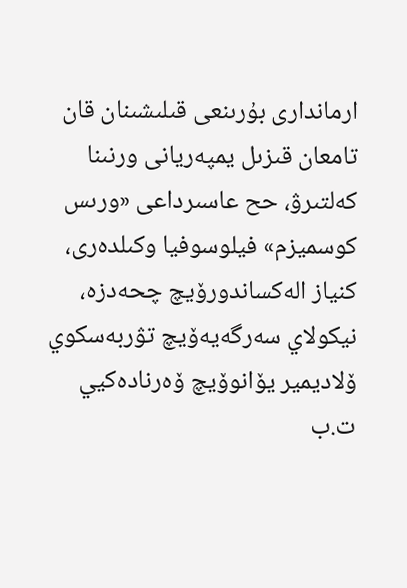ارماندارى بۇرىنعى قىلىشىنان قان تامعان قىزىل يمپەريانى ورنىنا  كەلتىرۋ، حح عاسىرداعى «ورىس كوسميزم» فيلوسوفيا وكىلدەرى، كنياز الەكساندورۆيچ چحەدزە، نيكولاي سەرگەيەۆيچ تۋربەسكوي ۆلاديمير يۆانوۆيچ ۆەرنادەكيي ت.ب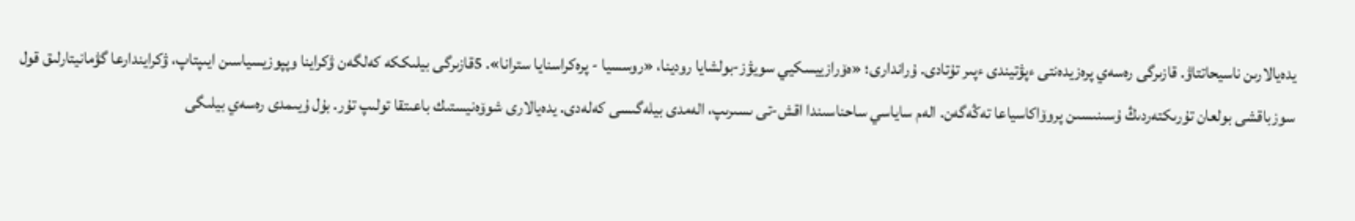يدەيالارىن ناسيحاتتاۋ. قازىرگى رەسەي پرەزيدەنتى ءپۋتيندى ءپىر تۇتادى. ۇراندارى؛ «ەۆرازييسكيي سويۋز-بولشايا رودينا، «روسسيا - پرەكراسنايا سترانا». 5قازىرگى بيلىككە كەلگەن ۋكراينا وپپوزيسياسىن ايىپتاپ، ۋكرايندارعا گۋمانيتارلىق قول سوزباقشى بولعان تۇرىكتەردىڭ ۇسىنىسىن پروۆاكاسياعا تەڭەگەن. الەم ساياسي ساحناسىندا اقش-تى ىسىرىپ، الەمدى بيلەگىسى كەلەدى. يدەيالارى شوۆەنيستىك باعىتقا تولىپ تۇر. بۇل ۇيىمدى رەسەي بيلىگى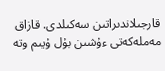قارجىلاندىراتىن سەكىلدى. قازاق مەملەكەتى ءۇشىن بۇل ۇيىم وتە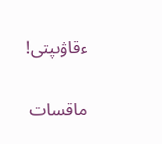ءقاۋىپتى!

ماقسات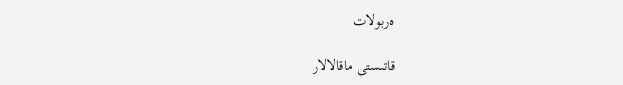ەربولات

قاتىستى ماقالالار